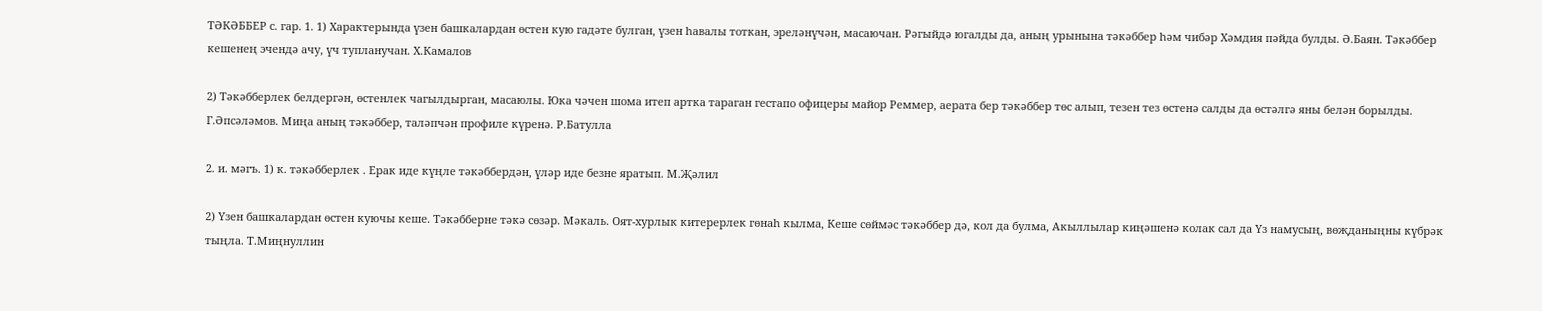ТӘКӘББЕР с. гар. 1. 1) Характерында үзен башкалардан өстен кую гадәте булган, үзен һавалы тоткан, эреләнүчән, масаючан. Рәгыйдә югалды да, аның урынына тәкәббер һәм чибәр Хәмдия пәйда булды. Ә.Баян. Тәкәббер кешенең эчендә ачу, үч тупланучан. Х.Камалов

2) Тәкәбберлек белдергән, өстенлек чагылдырган, масаюлы. Юка чәчен шома итеп артка тараган гестапо офицеры майор Реммер, аерата бер тәкәббер төс алып, тезен тез өстенә салды да өстәлгә яны белән борылды. Г.Әпсәләмов. Миңа аның тәкәббер, таләпчән профиле күренә. Р.Батулла

2. и. мәгъ. 1) к. тәкәбберлек . Ерак иде күңле тәкәббердән, үләр иде безне яратып. М.Җәлил

2) Үзен башкалардан өстен куючы кеше. Тәкәбберне тәкә сөзәр. Мәкаль. Оят-хурлык китерерлек гөнаһ кылма, Кеше сөймәс тәкәббер дә, кол да булма, Акыллылар киңәшенә колак сал да Үз намусың, вөҗданыңны күбрәк тыңла. Т.Миңнуллин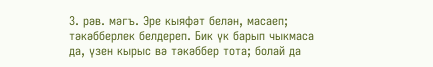3. рәв. мәгъ. Эре кыяфәт белән, масаеп; тәкәбберлек белдереп. Бик үк барып чыкмаса да, үзен кырыс вә тәкәббер тота; болай да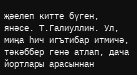җәелеп китте бүген, янәсе. Т.Галиуллин. Ул, миңа һич игътибар итмичә, тәкәббер генә атлап, дача йортлары арасыннан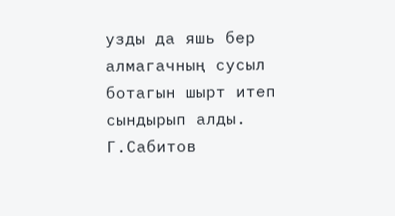узды да яшь бер алмагачның сусыл ботагын шырт итеп сындырып алды. Г.Сабитов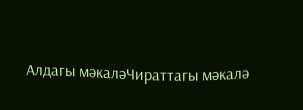Алдагы мәкаләЧираттагы мәкалә